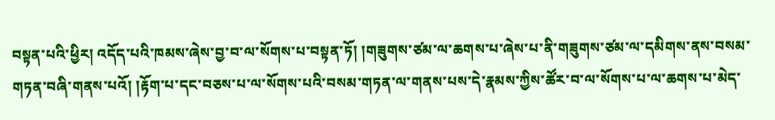བསྟན་པའི་ཕྱིར། འདོད་པའི་ཁམས་ཞེས་བྱ་བ་ལ་སོགས་པ་བསྟན་ཏོ། །གཟུགས་ཙམ་ལ་ཆགས་པ་ཞེས་པ་ནི་གཟུགས་ཙམ་ལ་དམིགས་ནས་བསམ་གཏན་བཞི་གནས་པའོ། །རྟོག་པ་དང་བཅས་པ་ལ་སོགས་པའི་བསམ་གཏན་ལ་གནས་པས་དེ་རྣམས་ཀྱིས་ཚོར་བ་ལ་སོགས་པ་ལ་ཆགས་པ་མེད་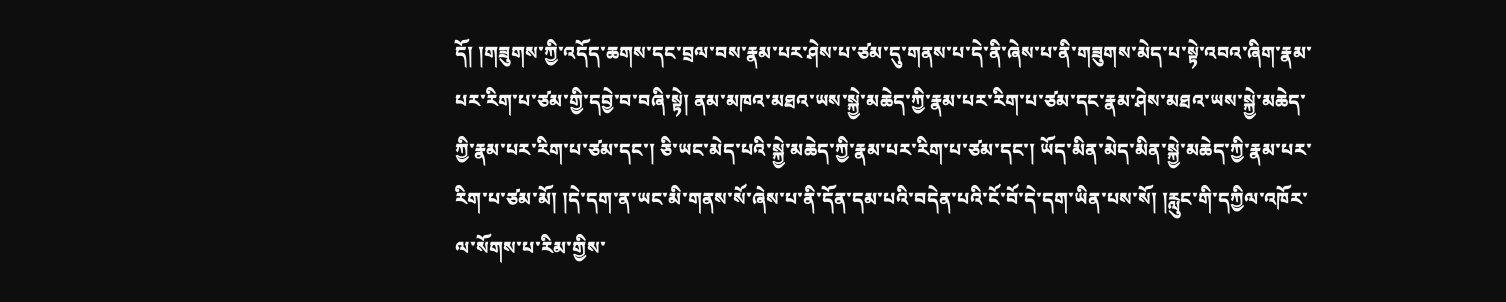དོ། །གཟུགས་ཀྱི་འདོད་ཆགས་དང་བྲལ་བས་རྣམ་པར་ཤེས་པ་ཙམ་དུ་གནས་པ་དེ་ནི་ཞེས་པ་ནི་གཟུགས་མེད་པ་སྟེ་འབའ་ཞིག་རྣམ་པར་རིག་པ་ཙམ་གྱི་དབྱེ་བ་བཞི་སྟེ། ནམ་མཁའ་མཐའ་ཡས་སྐྱེ་མཆེད་ཀྱི་རྣམ་པར་རིག་པ་ཙམ་དང་རྣམ་ཤེས་མཐའ་ཡས་སྐྱེ་མཆེད་ཀྱི་རྣམ་པར་རིག་པ་ཙམ་དང་། ཅི་ཡང་མེད་པའི་སྐྱེ་མཆེད་ཀྱི་རྣམ་པར་རིག་པ་ཙམ་དང་། ཡོད་མིན་མེད་མིན་སྐྱེ་མཆེད་ཀྱི་རྣམ་པར་རིག་པ་ཙམ་མོ། །དེ་དག་ན་ཡང་མི་གནས་སོ་ཞེས་པ་ནི་དོན་དམ་པའི་བདེན་པའི་ངོ་བོ་དེ་དག་ཡིན་པས་སོ། །རླུང་གི་དཀྱིལ་འཁོར་ལ་སོགས་པ་རིམ་གྱིས་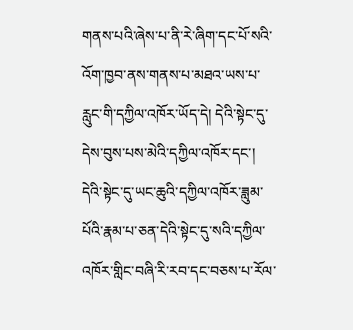གནས་པའི་ཞེས་པ་ནི་རེ་ཞིག་དང་པོ་སའི་འོག་ཁྱབ་ནས་གནས་པ་མཐའ་ཡས་པ་རླུང་གི་དཀྱིལ་འཁོར་ཡོད་དེ། དེའི་སྟེང་དུ་དེས་བུས་པས་མེའི་དཀྱིལ་འཁོར་དང་། དེའི་སྟེང་དུ་ཡང་ཆུའི་དཀྱིལ་འཁོར་ཟླུམ་པོའི་རྣམ་པ་ཅན་དེའི་སྟེང་དུ་སའི་དཀྱིལ་འཁོར་གླིང་བཞི་རི་རབ་དང་བཅས་པ་རོལ་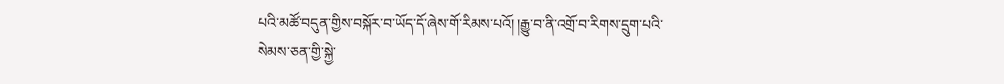པའི་མཚོ་བདུན་གྱིས་བསྐོར་བ་ཡོད་དོ་ཞེས་གོ་རིམས་པའོ། །རྒྱུ་བ་ནི་འགྲོ་བ་རིགས་དྲུག་པའི་སེམས་ཅན་གྱི་སྐྱེ་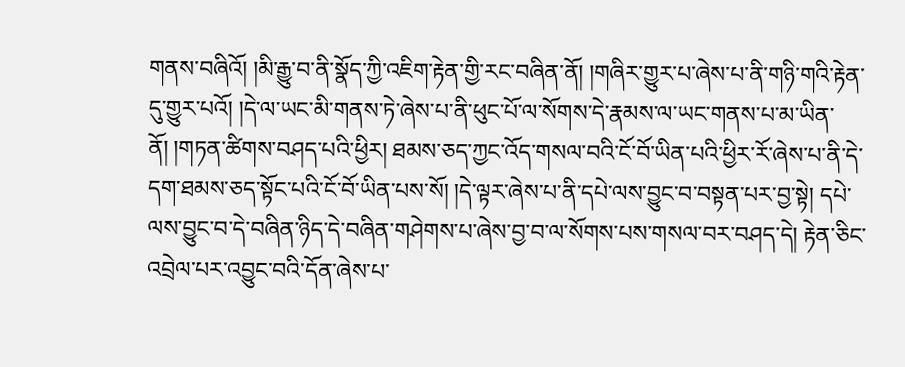གནས་བཞིའོ། །མི་རྒྱུ་བ་ནི་སྣོད་ཀྱི་འཇིག་རྟེན་གྱི་རང་བཞིན་ནོ། །གཞིར་གྱུར་པ་ཞེས་པ་ནི་གཉི་གའི་རྟེན་དུ་གྱུར་པའོ། །དེ་ལ་ཡང་མི་གནས་ཏེ་ཞེས་པ་ནི་ཕུང་པོ་ལ་སོགས་དེ་རྣམས་ལ་ཡང་གནས་པ་མ་ཡིན་ནོ། །གཏན་ཚིགས་བཤད་པའི་ཕྱིར། ཐམས་ཅད་ཀྱང་འོད་གསལ་བའི་ངོ་བོ་ཡིན་པའི་ཕྱིར་རོ་ཞེས་པ་ནི་དེ་དག་ཐམས་ཅད་སྟོང་པའི་ངོ་བོ་ཡིན་པས་སོ། །དེ་ལྟར་ཞེས་པ་ནི་དཔེ་ལས་བྱུང་བ་བསྟན་པར་བྱ་སྟེ། དཔེ་ལས་བྱུང་བ་དེ་བཞིན་ཉིད་དེ་བཞིན་གཤེགས་པ་ཞེས་བྱ་བ་ལ་སོགས་པས་གསལ་བར་བཤད་དེ། རྟེན་ཅིང་འབྲེལ་པར་འབྱུང་བའི་དོན་ཞེས་པ་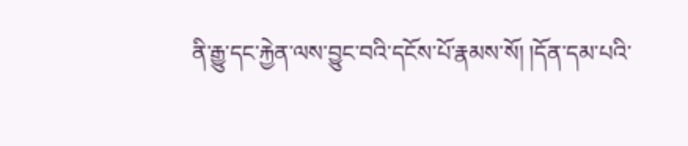ནི་རྒྱུ་དང་རྐྱེན་ལས་བྱུང་བའི་དངོས་པོ་རྣམས་སོ། །དོན་དམ་པའི་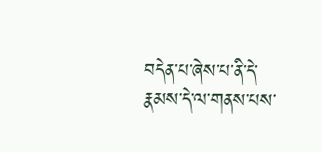བདེན་པ་ཞེས་པ་ནི་དེ་རྣམས་དེ་ལ་གནས་པས་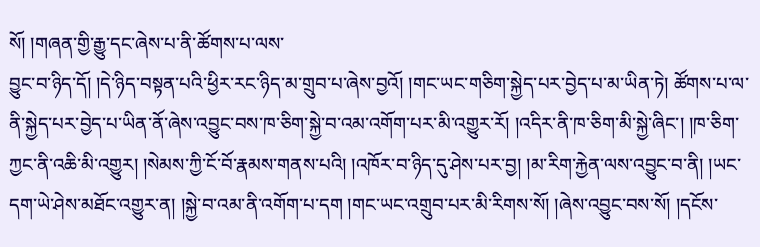སོ། །གཞན་གྱི་རྒྱུ་དང་ཞེས་པ་ནི་ཚོགས་པ་ལས་
བྱུང་བ་ཉིད་དོ། །དེ་ཉིད་བསྟན་པའི་ཕྱིར་རང་ཉིད་མ་གྲུབ་པ་ཞེས་བྱའོ། །གང་ཡང་གཅིག་སྐྱེད་པར་བྱེད་པ་མ་ཡིན་ཏེ། ཚོགས་པ་ལ་ནི་སྐྱེད་པར་བྱེད་པ་ཡིན་ནོ་ཞེས་འབྱུང་བས་ཁ་ཅིག་སྐྱེ་བ་འམ་འགོག་པར་མི་འགྱུར་རོ། །འདིར་ནི་ཁ་ཅིག་མི་སྐྱེ་ཞིང་། །ཁ་ཅིག་ཀྱང་ནི་འཆི་མི་འགྱུར། །སེམས་ཀྱི་ངོ་བོ་རྣམས་གནས་པའི། །འཁོར་བ་ཉིད་དུ་ཤེས་པར་བྱ། །མ་རིག་རྐྱེན་ལས་འབྱུང་བ་ནི། །ཡང་དག་ཡེ་ཤེས་མཐོང་འགྱུར་ན། །སྐྱེ་བ་འམ་ནི་འགོག་པ་དག །གང་ཡང་འགྲུབ་པར་མི་རིགས་སོ། །ཞེས་འབྱུང་བས་སོ། །དངོས་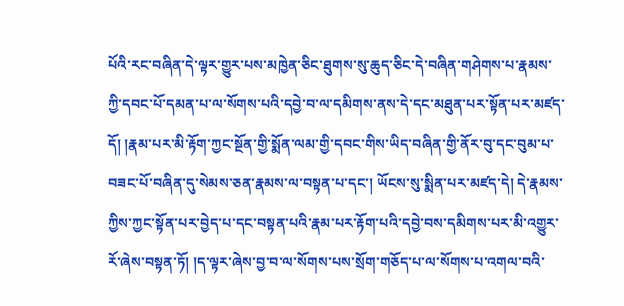པོའི་རང་བཞིན་དེ་ལྟར་གྱུར་པས་མཁྱེན་ཅིང་ཐུགས་སུ་ཆུད་ཅིང་དེ་བཞིན་གཤེགས་པ་རྣམས་ཀྱི་དབང་པོ་དམན་པ་ལ་སོགས་པའི་དབྱེ་བ་ལ་དམིགས་ནས་དེ་དང་མཐུན་པར་སྟོན་པར་མཛད་དོ། །རྣམ་པར་མི་རྟོག་ཀྱང་སྔོན་གྱི་སྨོན་ལམ་གྱི་དབང་གིས་ཡིད་བཞིན་གྱི་ནོར་བུ་དང་བུམ་པ་བཟང་པོ་བཞིན་དུ་སེམས་ཅན་རྣམས་ལ་བསྟན་པ་དང་། ཡོངས་སུ་སྨིན་པར་མཛད་དེ། དེ་རྣམས་ཀྱིས་ཀྱང་སྟོན་པར་བྱེད་པ་དང་བསྟན་པའི་རྣམ་པར་རྟོག་པའི་དབྱེ་བས་དམིགས་པར་མི་འགྱུར་རོ་ཞེས་བསྟན་ཏོ། །ད་ལྟར་ཞེས་བྱ་བ་ལ་སོགས་པས་སྲོག་གཅོད་པ་ལ་སོགས་པ་འགལ་བའི་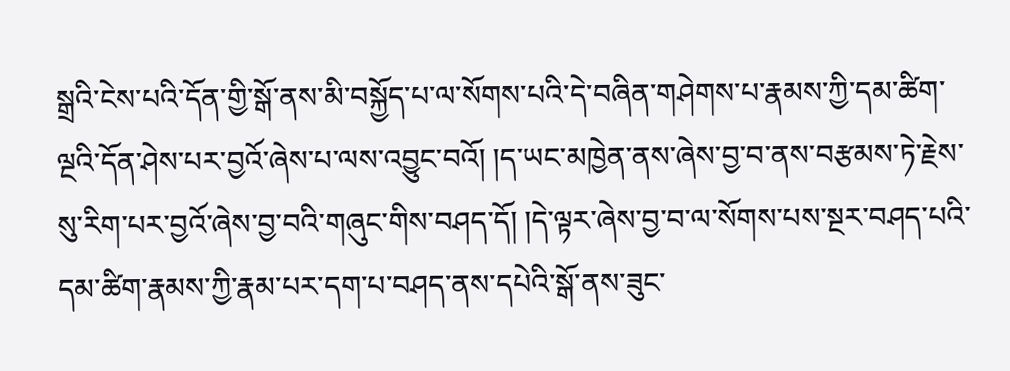སྒྲའི་ངེས་པའི་དོན་གྱི་སྒོ་ནས་མི་བསྐྱོད་པ་ལ་སོགས་པའི་དེ་བཞིན་གཤེགས་པ་རྣམས་ཀྱི་དམ་ཚིག་ལྔའི་དོན་ཤེས་པར་བྱའོ་ཞེས་པ་ལས་འབྱུང་བའོ། །ད་ཡང་མཁྱེན་ནས་ཞེས་བྱ་བ་ནས་བརྩམས་ཏེ་རྗེས་སུ་རིག་པར་བྱའོ་ཞེས་བྱ་བའི་གཞུང་གིས་བཤད་དོ། །དེ་ལྟར་ཞེས་བྱ་བ་ལ་སོགས་པས་སྔར་བཤད་པའི་དམ་ཚིག་རྣམས་ཀྱི་རྣམ་པར་དག་པ་བཤད་ནས་དཔེའི་སྒོ་ནས་ཟུང་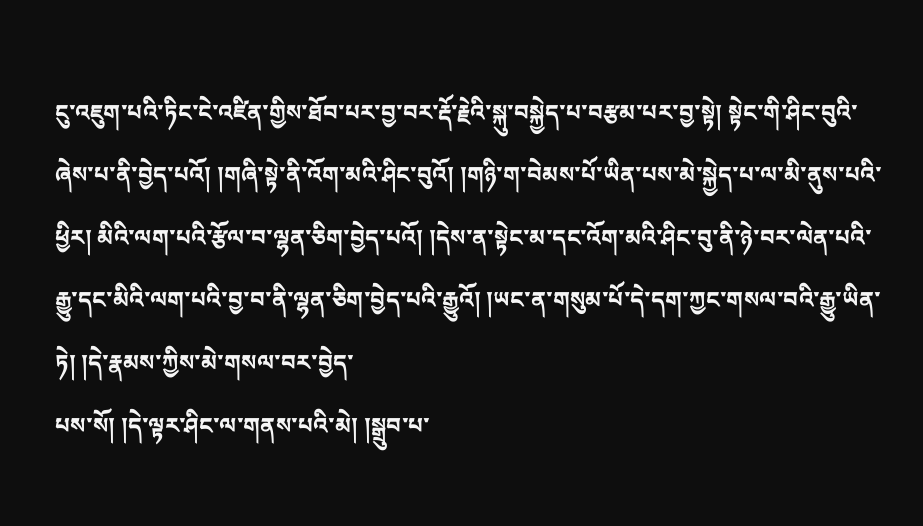ངུ་འཇུག་པའི་ཏིང་ངེ་འཛིན་གྱིས་ཐོབ་པར་བྱ་བར་རྡོ་རྗེའི་སྐུ་བསྐྱེད་པ་བརྩམ་པར་བྱ་སྟེ། སྟེང་གི་ཤིང་བུའི་ཞེས་པ་ནི་བྱེད་པའོ། །གཞི་སྟེ་ནི་འོག་མའི་ཤིང་བུའོ། །གཉི་ག་བེམས་པོ་ཡིན་པས་མེ་སྐྱེད་པ་ལ་མི་ནུས་པའི་ཕྱིར། མིའི་ལག་པའི་རྩོལ་བ་ལྷན་ཅིག་བྱེད་པའོ། །དེས་ན་སྟེང་མ་དང་འོག་མའི་ཤིང་བུ་ནི་ཉེ་བར་ལེན་པའི་རྒྱུ་དང་མིའི་ལག་པའི་བྱ་བ་ནི་ལྷན་ཅིག་བྱེད་པའི་རྒྱུའོ། །ཡང་ན་གསུམ་པོ་དེ་དག་ཀྱང་གསལ་བའི་རྒྱུ་ཡིན་ཏེ། །དེ་རྣམས་ཀྱིས་མེ་གསལ་བར་བྱེད་
པས་སོ། །དེ་ལྟར་ཤིང་ལ་གནས་པའི་མེ། །སྒྲུབ་པ་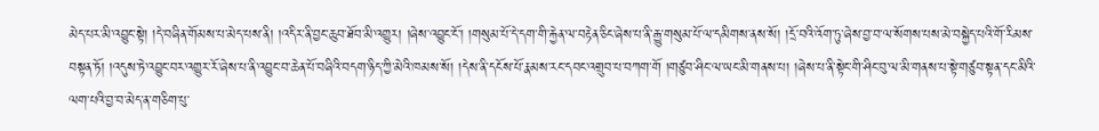མེད་པར་མི་འབྱུང་སྟེ། །དེ་བཞིན་གོམས་པ་མེད་པས་ནི། །འདིར་ནི་བྱང་ཆུབ་ཐོབ་མི་འགྱུར། །ཞེས་འབྱུང་ངོ་། །གསུམ་པོ་དེ་དག་གི་རྐྱེན་ལ་བརྟེན་ཅིང་ཞེས་པ་ནི་རྒྱུ་གསུམ་པོ་ལ་དམིགས་ནས་སོ། །དྲོ་བའི་འོག་ཏུ་ཞེས་བྱ་བ་ལ་སོགས་པས་མེ་བསྐྱེད་པའི་གོ་རིམས་བསྟན་ཏོ། །འདུས་ཏེ་འབྱུང་བར་འགྱུར་རོ་ཞེས་པ་ནི་འབྱུང་བ་ཆེན་པོ་བཞིའི་བདག་ཉིད་ཀྱི་མེའི་ཁམས་སོ། །དེས་ནི་དངོས་པོ་རྣམས་རང་དབང་འགྲུབ་པ་བཀག་གོ །གཙུབ་ཤིང་ལ་ཡང་མི་གནས་པ། །ཞེས་པ་ནི་སྟེང་གི་ཤིང་བུ་ལ་མི་གནས་པ་སྟེ་གཙུབ་སྟན་དང་མིའི་ལག་པའི་བྱ་བ་མེད་ན་གཅིག་པུ་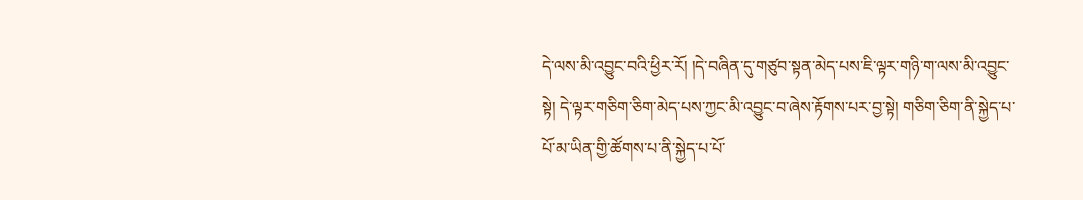དེ་ལས་མི་འབྱུང་བའི་ཕྱིར་རོ། །དེ་བཞིན་དུ་གཙུབ་སྟན་མེད་པས་ཇི་ལྟར་གཉི་ག་ལས་མི་འབྱུང་སྟེ། དེ་ལྟར་གཅིག་ཅིག་མེད་པས་ཀྱང་མི་འབྱུང་བ་ཞེས་རྟོགས་པར་བྱ་སྟེ། གཅིག་ཅིག་ནི་སྐྱེད་པ་པོ་མ་ཡིན་གྱི་ཚོགས་པ་ནི་སྐྱེད་པ་པོ་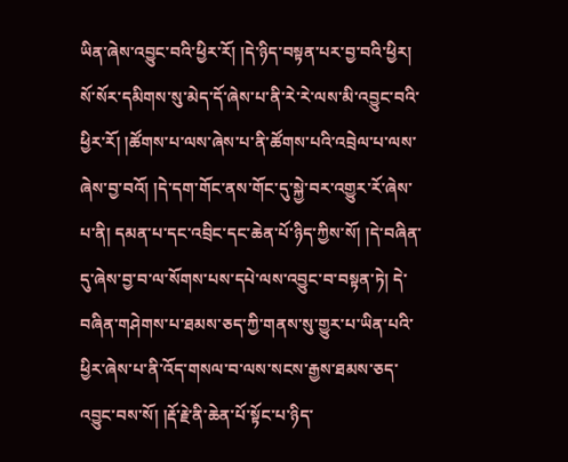ཡིན་ཞེས་འབྱུང་བའི་ཕྱིར་རོ། །དེ་ཉིད་བསྟན་པར་བྱ་བའི་ཕྱིར། སོ་སོར་དམིགས་སུ་མེད་དོ་ཞེས་པ་ནི་རེ་རེ་ལས་མི་འབྱུང་བའི་ཕྱིར་རོ། །ཚོགས་པ་ལས་ཞེས་པ་ནི་ཚོགས་པའི་འབྲེལ་པ་ལས་ཞེས་བྱ་བའོ། །དེ་དག་གོང་ནས་གོང་དུ་སྐྱེ་བར་འགྱུར་རོ་ཞེས་པ་ནི། དམན་པ་དང་འབྲིང་དང་ཆེན་པོ་ཉིད་ཀྱིས་སོ། །དེ་བཞིན་དུ་ཞེས་བྱ་བ་ལ་སོགས་པས་དཔེ་ལས་འབྱུང་བ་བསྟན་ཏེ། དེ་བཞིན་གཤེགས་པ་ཐམས་ཅད་ཀྱི་གནས་སུ་གྱུར་པ་ཡིན་པའི་ཕྱིར་ཞེས་པ་ནི་འོད་གསལ་བ་ལས་སངས་རྒྱས་ཐམས་ཅད་འབྱུང་བས་སོ། །རྡོ་རྗེ་ནི་ཆེན་པོ་སྟོང་པ་ཉིད་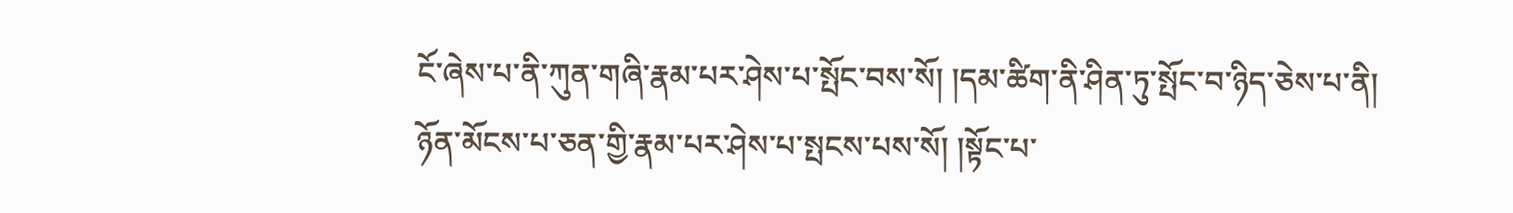ངོ་ཞེས་པ་ནི་ཀུན་གཞི་རྣམ་པར་ཤེས་པ་སྤོང་བས་སོ། །དམ་ཚིག་ནི་ཤིན་ཏུ་སྤོང་བ་ཉིད་ཅེས་པ་ནི། ཉོན་མོངས་པ་ཅན་གྱི་རྣམ་པར་ཤེས་པ་སྤངས་པས་སོ། །སྟོང་པ་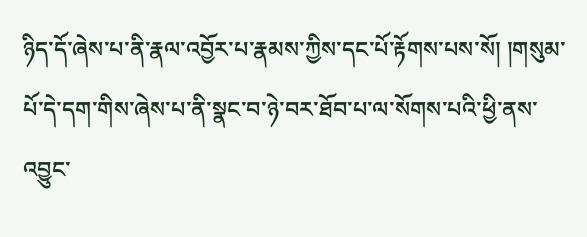ཉིད་དོ་ཞེས་པ་ནི་རྣལ་འབྱོར་པ་རྣམས་ཀྱིས་དང་པོ་རྟོགས་པས་སོ། །གསུམ་པོ་དེ་དག་གིས་ཞེས་པ་ནི་སྣང་བ་ཉེ་བར་ཐོབ་པ་ལ་སོགས་པའི་ཕྱི་ནས་འབྱུང་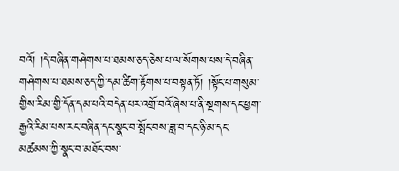བའོ། །དེ་བཞིན་གཤེགས་པ་ཐམས་ཅད་ཅེས་པ་ལ་སོགས་པས་དེ་བཞིན་གཤེགས་པ་ཐམས་ཅད་ཀྱི་དམ་ཚིག་རྟོགས་པ་བསྟན་ཏོ། །སྟོང་པ་གསུམ་གྱིས་རིམ་གྱི་དོན་དམ་པའི་བདེན་པར་འགྲོ་བའོ་ཞེས་པ་ནི་སྔགས་དང་ཕྱག་རྒྱའི་རིམ་པས་རང་བཞིན་དང་སྣང་བ་སྤོང་བས་ཟླ་བ་དང་ཉི་མ་དང་
མཚམས་ཀྱི་སྣང་བ་མཐོང་བས་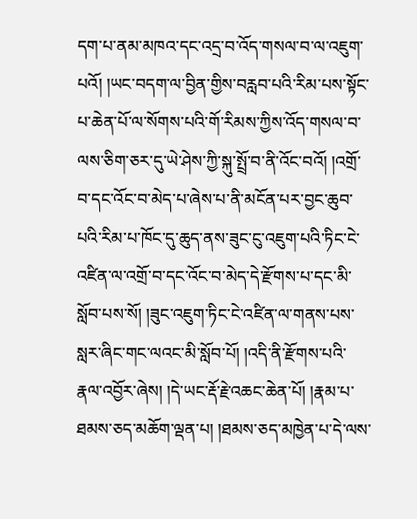དག་པ་ནམ་མཁའ་དང་འདྲ་བ་འོད་གསལ་བ་ལ་འཇུག་པའོ། །ཡང་བདག་ལ་བྱིན་གྱིས་བརླབ་པའི་རིམ་པས་སྟོང་པ་ཆེན་པོ་ལ་སོགས་པའི་གོ་རིམས་ཀྱིས་འོད་གསལ་བ་ལས་ཅིག་ཅར་དུ་ཡེ་ཤེས་ཀྱི་སྐུ་སྤྲོ་བ་ནི་འོང་བའོ། །འགྲོ་བ་དང་འོང་བ་མེད་པ་ཞེས་པ་ནི་མངོན་པར་བྱང་ཆུབ་པའི་རིམ་པ་ཁོང་དུ་ཆུད་ནས་ཟུང་ངུ་འཇུག་པའི་ཏིང་ངེ་འཛིན་ལ་འགྲོ་བ་དང་འོང་བ་མེད་དེ་རྫོགས་པ་དང་མི་སློབ་པས་སོ། །ཟུང་འཇུག་ཏིང་ངེ་འཛིན་ལ་གནས་པས་སླར་ཞིང་གང་ལའང་མི་སློབ་པོ། །འདི་ནི་རྫོགས་པའི་རྣལ་འབྱོར་ཞེས། །དེ་ཡང་རྡོ་རྗེ་འཆང་ཆེན་པོ། །རྣམ་པ་ཐམས་ཅད་མཆོག་ལྡན་པ། །ཐམས་ཅད་མཁྱེན་པ་དེ་ལས་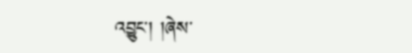འབྱུང་། །ཞེས་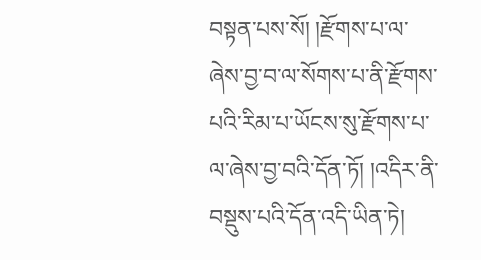བསྟན་པས་སོ། །རྫོགས་པ་ལ་ཞེས་བྱ་བ་ལ་སོགས་པ་ནི་རྫོགས་པའི་རིམ་པ་ཡོངས་སུ་རྫོགས་པ་ལ་ཞེས་བྱ་བའི་དོན་ཏོ། །འདིར་ནི་བསྡུས་པའི་དོན་འདི་ཡིན་ཏེ།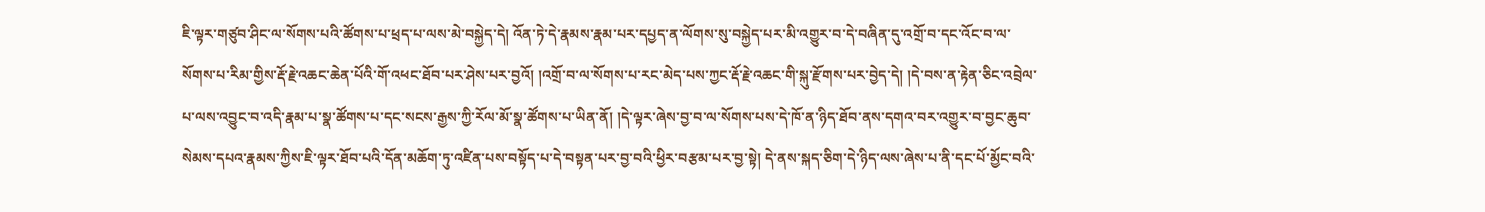ཇི་ལྟར་གཙུབ་ཤིང་ལ་སོགས་པའི་ཚོགས་པ་ཕྲད་པ་ལས་མེ་བསྐྱེད་དེ། འོན་ཏེ་དེ་རྣམས་རྣམ་པར་དཔྱད་ན་ལོགས་སུ་བསྐྱེད་པར་མི་འགྱུར་བ་དེ་བཞིན་དུ་འགྲོ་བ་དང་འོང་བ་ལ་སོགས་པ་རིམ་གྱིས་རྡོ་རྗེ་འཆང་ཆེན་པོའི་གོ་འཕང་ཐོབ་པར་ཤེས་པར་བྱའོ། །འགྲོ་བ་ལ་སོགས་པ་རང་མེད་པས་ཀྱང་རྡོ་རྗེ་འཆང་གི་སྐུ་རྫོགས་པར་བྱེད་དེ། །དེ་བས་ན་རྟེན་ཅིང་འབྲེལ་པ་ལས་འབྱུང་བ་འདི་རྣམ་པ་སྣ་ཚོགས་པ་དང་སངས་རྒྱས་ཀྱི་རོལ་མོ་སྣ་ཚོགས་པ་ཡིན་ནོ། །དེ་ལྟར་ཞེས་བྱ་བ་ལ་སོགས་པས་དེ་ཁོ་ན་ཉིད་ཐོབ་ནས་དགའ་བར་འགྱུར་བ་བྱང་ཆུབ་སེམས་དཔའ་རྣམས་ཀྱིས་ཇི་ལྟར་ཐོབ་པའི་དོན་མཆོག་ཏུ་འཛིན་པས་བསྟོད་པ་དེ་བསྟན་པར་བྱ་བའི་ཕྱིར་བརྩམ་པར་བྱ་སྟེ། དེ་ནས་སྐད་ཅིག་དེ་ཉིད་ལས་ཞེས་པ་ནི་དང་པོ་མྱོང་བའི་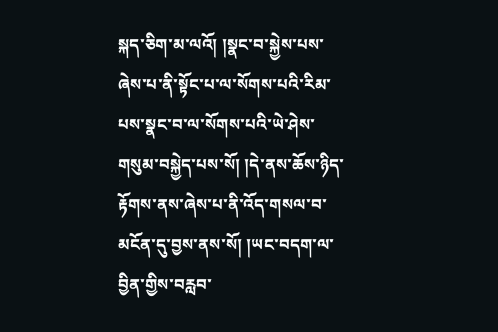སྐད་ཅིག་མ་ལའོ། །སྣང་བ་སྐྱེས་པས་ཞེས་པ་ནི་སྟོང་པ་ལ་སོགས་པའི་རིམ་པས་སྣང་བ་ལ་སོགས་པའི་ཡེ་ཤེས་གསུམ་བསྐྱེད་པས་སོ། །དེ་ནས་ཆོས་ཉིད་རྟོགས་ནས་ཞེས་པ་ནི་འོད་གསལ་བ་མངོན་དུ་བྱས་ནས་སོ། །ཡང་བདག་ལ་བྱིན་གྱིས་བརླབ་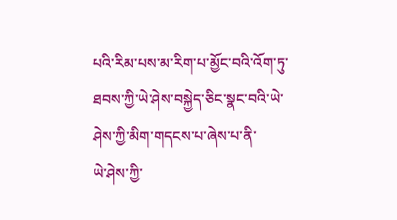པའི་རིམ་པས་མ་རིག་པ་མྱོང་བའི་འོག་ཏུ་ཐབས་ཀྱི་ཡེ་ཤེས་བསྐྱེད་ཅིང་སྣང་བའི་ཡེ་ཤེས་ཀྱི་མིག་གདངས་པ་ཞེས་པ་ནི་
ཡེ་ཤེས་ཀྱི་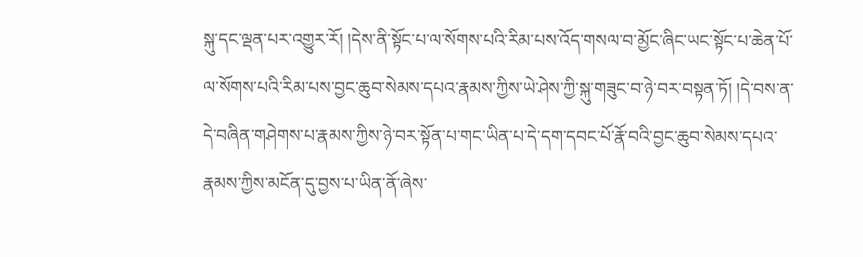སྐུ་དང་ལྡན་པར་འགྱུར་རོ། །དེས་ནི་སྟོང་པ་ལ་སོགས་པའི་རིམ་པས་འོད་གསལ་བ་མྱོང་ཞིང་ཡང་སྟོང་པ་ཆེན་པོ་ལ་སོགས་པའི་རིམ་པས་བྱང་ཆུབ་སེམས་དཔའ་རྣམས་ཀྱིས་ཡེ་ཤེས་ཀྱི་སྐུ་གཟུང་བ་ཉེ་བར་བསྟན་ཏོ། །དེ་བས་ན་དེ་བཞིན་གཤེགས་པ་རྣམས་ཀྱིས་ཉེ་བར་སྟོན་པ་གང་ཡིན་པ་དེ་དག་དབང་པོ་རྣོ་བའི་བྱང་ཆུབ་སེམས་དཔའ་རྣམས་ཀྱིས་མངོན་དུ་བྱས་པ་ཡིན་ནོ་ཞེས་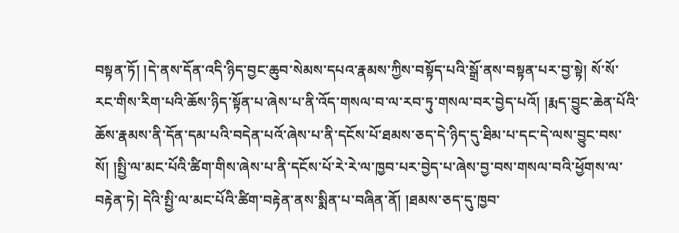བསྟན་ཏོ། །དེ་ནས་དོན་འདི་ཉིད་བྱང་ཆུབ་སེམས་དཔའ་རྣམས་ཀྱིས་བསྟོད་པའི་སྒྲོ་ནས་བསྟན་པར་བྱ་སྟེ། སོ་སོ་རང་གིས་རིག་པའི་ཆོས་ཉིད་སྟོན་པ་ཞེས་པ་ནི་འོད་གསལ་བ་ལ་རབ་ཏུ་གསལ་བར་བྱེད་པའོ། །རྨད་བྱུང་ཆེན་པོའི་ཆོས་རྣམས་ནི་དོན་དམ་པའི་བདེན་པའོ་ཞེས་པ་ནི་དངོས་པོ་ཐམས་ཅད་དེ་ཉིད་དུ་ཐིམ་པ་དང་དེ་ལས་བྱུང་བས་སོ། །སྤྱི་ལ་མང་པོའི་ཚིག་གིས་ཞེས་པ་ནི་དངོས་པོ་རེ་རེ་ལ་ཁྱབ་པར་བྱེད་པ་ཞེས་བྱ་བས་གསལ་བའི་ཕྱོགས་ལ་བརྟེན་ཏེ། དེའི་སྤྱི་ལ་མང་པོའི་ཚིག་བརྟེན་ནས་སྨིན་པ་བཞིན་ནོ། །ཐམས་ཅད་དུ་ཁྱབ་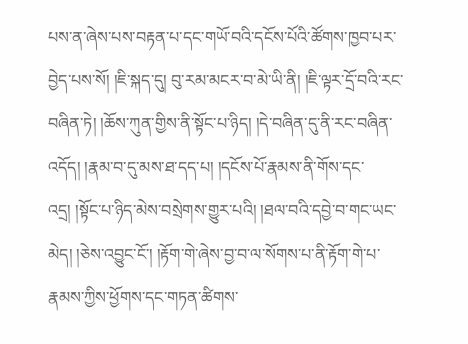པས་ན་ཞེས་པས་བརྟན་པ་དང་གཡོ་བའི་དངོས་པོའི་ཚོགས་ཁྱབ་པར་བྱེད་པས་སོ། །ཇི་སྐད་དུ། བུ་རམ་མངར་བ་མེ་ཡི་ནི། །ཇི་ལྟར་དྲོ་བའི་རང་བཞིན་ཏེ། །ཆོས་ཀུན་གྱིས་ནི་སྟོང་པ་ཉིད། །དེ་བཞིན་དུ་ནི་རང་བཞིན་འདོད། །རྣམ་བ་དུ་མས་ཐ་དད་པ། །དངོས་པོ་རྣམས་ནི་གོས་དང་འདྲ། །སྟོང་པ་ཉིད་མེས་བསྲེགས་གྱུར་པའི། །ཐལ་བའི་དབྱེ་བ་གང་ཡང་མེད། །ཅེས་འབྱུང་ངོ་། །རྟོག་གེ་ཞེས་བྱ་བ་ལ་སོགས་པ་ནི་རྟོག་གེ་པ་རྣམས་ཀྱིས་ཕྱོགས་དང་གཏན་ཚིགས་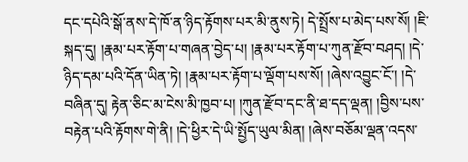དང་དཔེའི་སྒོ་ནས་དེ་ཁོ་ན་ཉིད་རྟོགས་པར་མི་ནུས་ཏེ། དེ་སྤྲོས་པ་མེད་པས་སོ། །ཇི་སྐད་དུ། །རྣམ་པར་རྟོག་པ་གཞན་བྱེད་པ། །རྣམ་པར་རྟོག་པ་ཀུན་རྫོབ་བཤད། །དེ་ཉིད་དམ་པའི་དོན་ཡིན་ཏེ། །རྣམ་པར་རྟོག་པ་ལྡོག་པས་སོ། །ཞེས་འབྱུང་ངོ་། །དེ་བཞིན་དུ། རྟེན་ཅིང་མ་ངེས་མི་ཁྱབ་པ། །ཀུན་རྫོབ་དང་ནི་ཐ་དད་ལྡན། །བྱིས་པས་བརྟེན་པའི་རྟོགས་གེ་ནི། །དེ་ཕྱིར་དེ་ཡི་སྤྱོད་ཡུལ་མིན། །ཞེས་བཅོམ་ལྡན་འདས་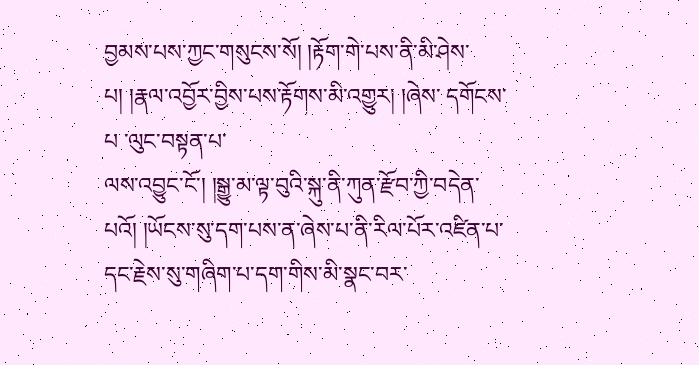བྱམས་པས་ཀྱང་གསུངས་སོ། །རྟོག་གེ་པས་ནི་མི་ཤེས་པ། །རྣལ་འབྱོར་བྱིས་པས་རྟོགས་མི་འགྱུར། །ཞེས་ དགོངས་པ ་ལུང་བསྟན་པ་
ལས་འབྱུང་ངོ་། །སྒྱུ་མ་ལྟ་བུའི་སྐུ་ནི་ཀུན་རྫོབ་ཀྱི་བདེན་པའོ། །ཡོངས་སུ་དག་པས་ན་ཞེས་པ་ནི་རིལ་པོར་འཛིན་པ་དང་རྗེས་སུ་གཞིག་པ་དག་གིས་མི་སྣང་བར་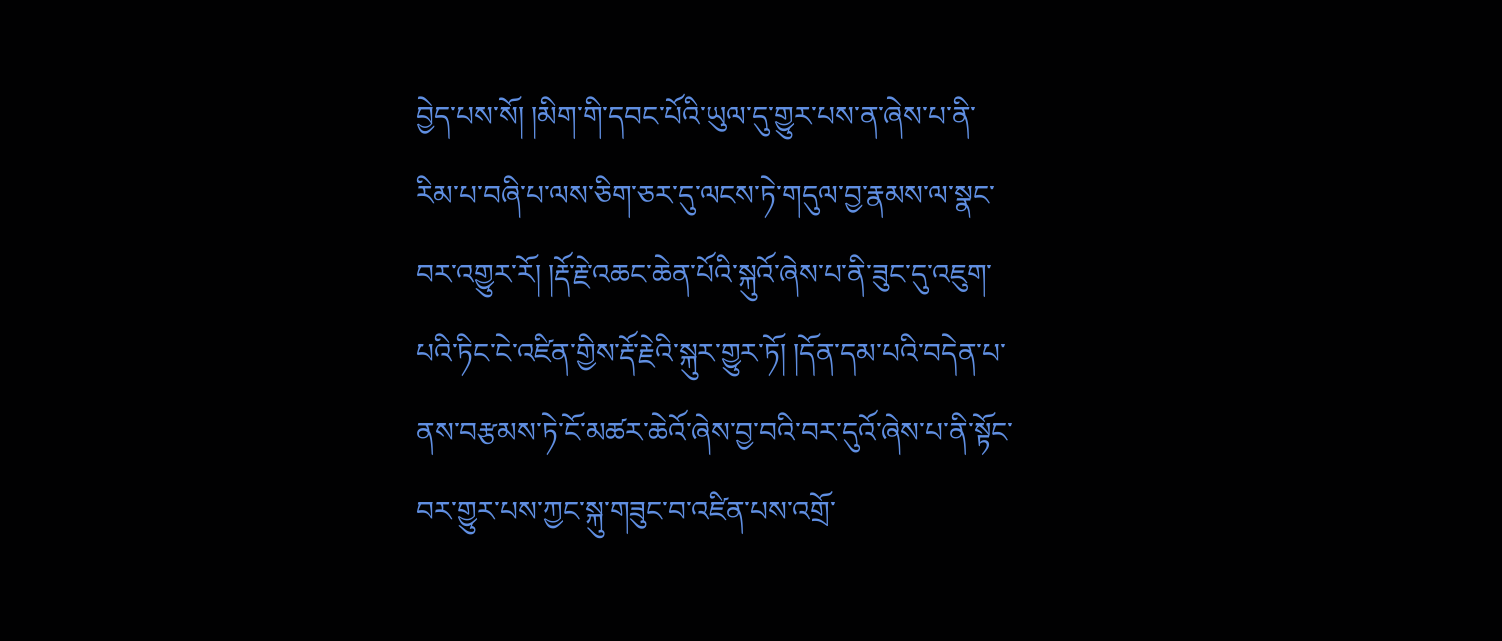བྱེད་པས་སོ། །མིག་གི་དབང་པོའི་ཡུལ་དུ་གྱུར་པས་ན་ཞེས་པ་ནི་རིམ་པ་བཞི་པ་ལས་ཅིག་ཅར་དུ་ལངས་ཏེ་གདུལ་བྱ་རྣམས་ལ་སྣང་བར་འགྱུར་རོ། །རྡོ་རྗེ་འཆང་ཆེན་པོའི་སྐུའོ་ཞེས་པ་ནི་ཟུང་དུ་འཇུག་པའི་ཏིང་ངེ་འཛིན་གྱིས་རྡོ་རྗེའི་སྐུར་གྱུར་ཏོ། །དོན་དམ་པའི་བདེན་པ་ནས་བརྩམས་ཏེ་ངོ་མཚར་ཆེའོ་ཞེས་བྱ་བའི་བར་དུའོ་ཞེས་པ་ནི་སྟོང་བར་གྱུར་པས་ཀྱང་སྐུ་གཟུང་བ་འཛིན་པས་འགྲོ་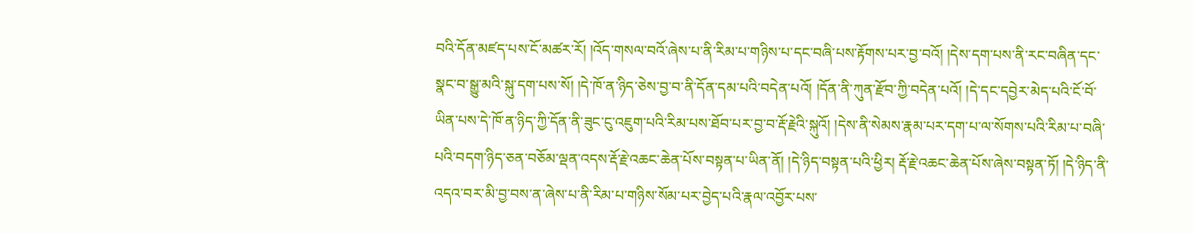བའི་དོན་མཛད་པས་ངོ་མཚར་རོ། །འོད་གསལ་བའོ་ཞེས་པ་ནི་རིམ་པ་གཉིས་པ་དང་བཞི་པས་རྟོགས་པར་བྱ་བའོ། །དེས་དག་པས་ནི་རང་བཞིན་དང་སྣང་བ་སྒྱུ་མའི་སྐུ་དག་པས་སོ། །དེ་ཁོ་ན་ཉིད་ཅེས་བྱ་བ་ནི་དོན་དམ་པའི་བདེན་པའོ། །དོན་ནི་ཀུན་རྫོབ་ཀྱི་བདེན་པའོ། །དེ་དང་དབྱེར་མེད་པའི་ངོ་བོ་ཡིན་པས་དེ་ཁོ་ན་ཉིད་ཀྱི་དོན་ནི་ཟུང་ངུ་འཇུག་པའི་རིམ་པས་ཐོབ་པར་བྱ་བ་རྡོ་རྗེའི་སྐུའོ། །དེས་ནི་སེམས་རྣམ་པར་དག་པ་ལ་སོགས་པའི་རིམ་པ་བཞི་པའི་བདག་ཉིད་ཅན་བཅོམ་ལྡན་འདས་རྡོ་རྗེ་འཆང་ཆེན་པོས་བསྟན་པ་ཡིན་ནོ། །དེ་ཉིད་བསྟན་པའི་ཕྱིར། རྡོ་རྗེ་འཆང་ཆེན་པོས་ཞེས་བསྟན་ཏོ། །དེ་ཉིད་ནི་འདའ་བར་མི་བྱ་བས་ན་ཞེས་པ་ནི་རིམ་པ་གཉིས་སོམ་པར་བྱེད་པའི་རྣལ་འབྱོར་པས་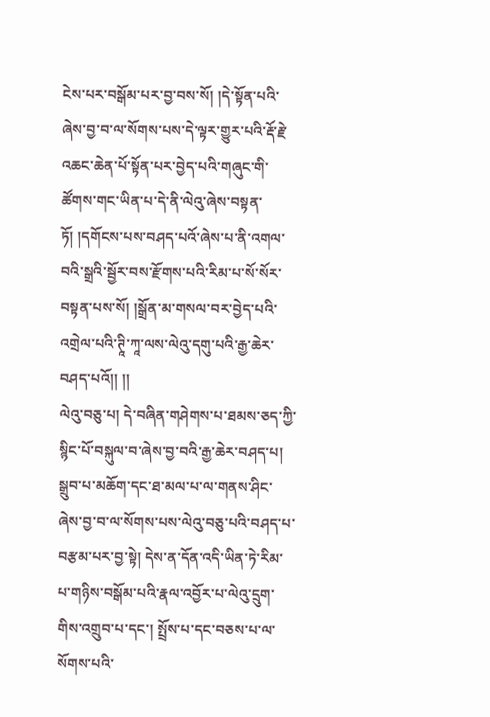ངེས་པར་བསྒོམ་པར་བྱ་བས་སོ། །དེ་སྟོན་པའི་ཞེས་བྱ་བ་ལ་སོགས་པས་དེ་ལྟར་གྱུར་པའི་རྡོ་རྗེ་འཆང་ཆེན་པོ་སྟོན་པར་བྱེད་པའི་གཞུང་གི་ཚོགས་གང་ཡིན་པ་དེ་ནི་ལེའུ་ཞེས་བསྟན་ཏོ། །དགོངས་པས་བཤད་པའོ་ཞེས་པ་ནི་འགལ་བའི་སྒྲའི་སྦྱོར་བས་རྫོགས་པའི་རིམ་པ་སོ་སོར་བསྟན་པས་སོ། །སྒྲོན་མ་གསལ་བར་བྱེད་པའི་འགྲེལ་པའི་ཊཱི་ཀཱ་ལས་ལེའུ་དགུ་པའི་རྒྱ་ཆེར་བཤད་པའོ།། །།
ལེའུ་བཅུ་པ། དེ་བཞིན་གཤེགས་པ་ཐམས་ཅད་ཀྱི་སྙིང་པོ་བསྐུལ་བ་ཞེས་བྱ་བའི་རྒྱ་ཆེར་བཤད་པ།
སྒྲུབ་པ་མཆོག་དང་ཐ་མལ་པ་ལ་གནས་ཤིང་ཞེས་བྱ་བ་ལ་སོགས་པས་ལེའུ་བཅུ་པའི་བཤད་པ་བརྩམ་པར་བྱ་སྟེ། དེས་ན་དོན་འདི་ཡིན་ཏེ་རིམ་པ་གཉིས་བསྒོམ་པའི་རྣལ་འབྱོར་པ་ལེའུ་དྲུག་གིས་འགྲུབ་པ་དང་། སྤྲོས་པ་དང་བཅས་པ་ལ་སོགས་པའི་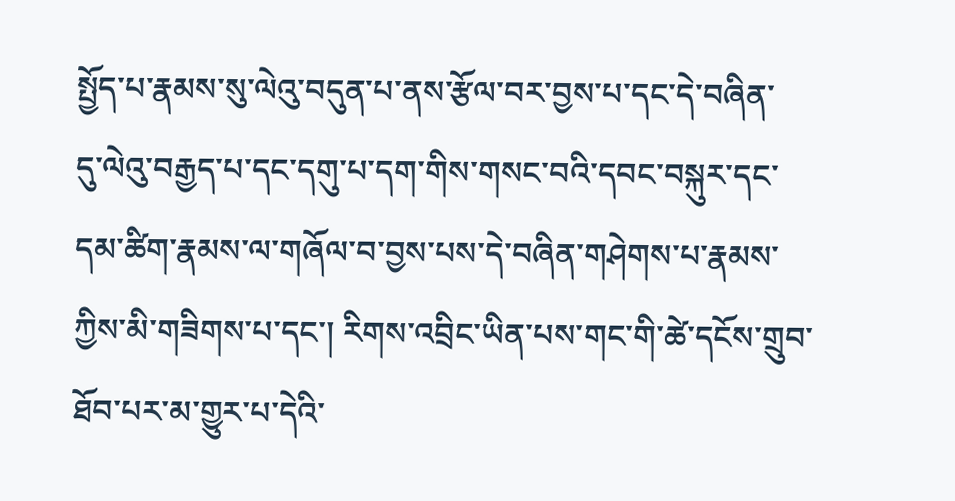སྤྱོད་པ་རྣམས་སུ་ལེའུ་བདུན་པ་ནས་རྩོལ་བར་བྱས་པ་དང་དེ་བཞིན་
དུ་ལེའུ་བརྒྱད་པ་དང་དགུ་པ་དག་གིས་གསང་བའི་དབང་བསྐུར་དང་དམ་ཚིག་རྣམས་ལ་གཞོལ་བ་བྱས་པས་དེ་བཞིན་གཤེགས་པ་རྣམས་ཀྱིས་མི་གཟིགས་པ་དང་། རིགས་འབྲིང་ཡིན་པས་གང་གི་ཚེ་དངོས་གྲུབ་ཐོབ་པར་མ་གྱུར་པ་དེའི་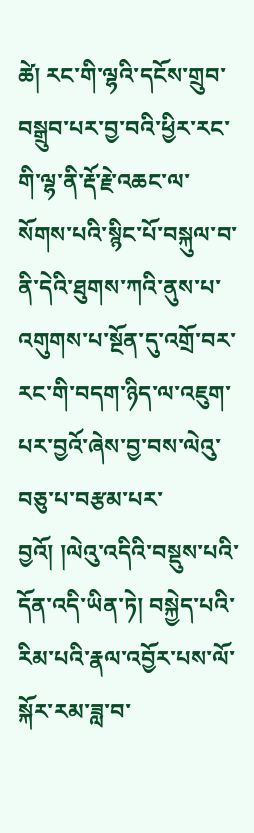ཚེ། རང་གི་ལྷའི་དངོས་གྲུབ་བསྒྲུབ་པར་བྱ་བའི་ཕྱིར་རང་གི་ལྷ་ནི་རྡོ་རྗེ་འཆང་ལ་སོགས་པའི་སྙིང་པོ་བསྐུལ་བ་ནི་དེའི་ཐུགས་ཀའི་ནུས་པ་འགུགས་པ་སྔོན་དུ་འགྲོ་བར་རང་གི་བདག་ཉིད་ལ་འཇུག་པར་བྱའོ་ཞེས་བྱ་བས་ལེའུ་བཅུ་པ་བརྩམ་པར་བྱའོ། །ལེའུ་འདིའི་བསྡུས་པའི་དོན་འདི་ཡིན་ཏེ། བསྐྱེད་པའི་རིམ་པའི་རྣལ་འབྱོར་པས་ལོ་སྐོར་རམ་ཟླ་བ་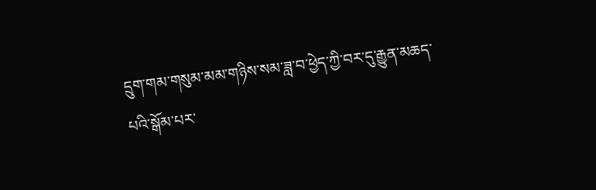དྲུག་གམ་གསུམ་མམ་གཉིས་སམ་ཟླ་བ་ཕྱེད་ཀྱི་བར་དུ་རྒྱུན་མཆད་པའི་སྒོམ་པར་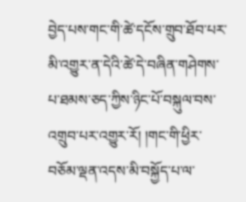བྱེད་པས་གང་གི་ཚེ་དངོས་གྲུབ་ཐོབ་པར་མི་འགྱུར་ན་དེའི་ཚེ་དེ་བཞིན་གཤེགས་པ་ཐམས་ཅད་ཀྱིས་ཉིང་པོ་བསྐུལ་བས་འགྲུབ་པར་འགྱུར་རོ། །གང་གི་ཕྱིར་བཅོམ་ལྡན་འདས་མི་བསྐྱོད་པ་ལ་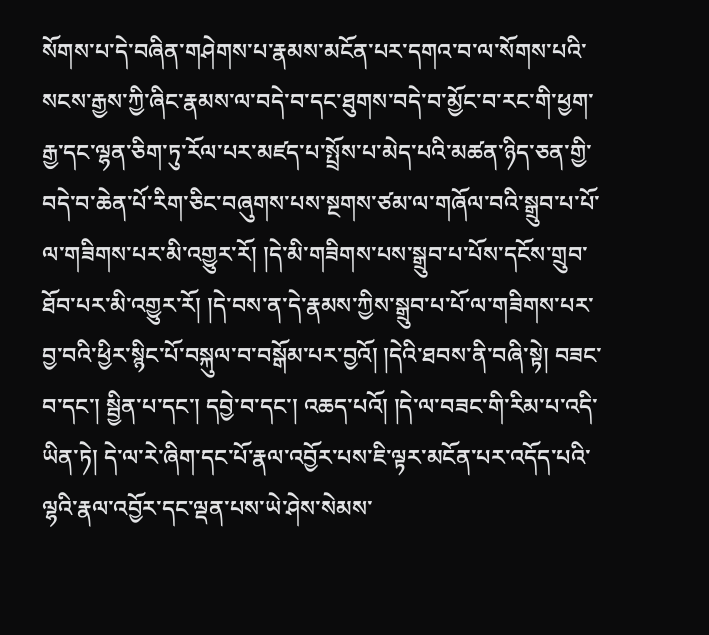སོགས་པ་དེ་བཞིན་གཤེགས་པ་རྣམས་མངོན་པར་དགའ་བ་ལ་སོགས་པའི་སངས་རྒྱས་ཀྱི་ཞིང་རྣམས་ལ་བདེ་བ་དང་ཐུགས་བདེ་བ་མྱོང་བ་རང་གི་ཕྱག་རྒྱ་དང་ལྷན་ཅིག་ཏུ་རོལ་པར་མཛད་པ་སྤྲོས་པ་མེད་པའི་མཚན་ཉིད་ཅན་གྱི་བདེ་བ་ཆེན་པོ་རིག་ཅིང་བཞུགས་པས་སྔགས་ཙམ་ལ་གཞོལ་བའི་སྒྲུབ་པ་པོ་ལ་གཟིགས་པར་མི་འགྱུར་རོ། །དེ་མི་གཟིགས་པས་སྒྲུབ་པ་པོས་དངོས་གྲུབ་ཐོབ་པར་མི་འགྱུར་རོ། །དེ་བས་ན་དེ་རྣམས་ཀྱིས་སྒྲུབ་པ་པོ་ལ་གཟིགས་པར་བྱ་བའི་ཕྱིར་སྙིང་པོ་བསྐུལ་བ་བསྒོམ་པར་བྱའོ། །དེའི་ཐབས་ནི་བཞི་སྟེ། བཟང་བ་དང་། སྦྱིན་པ་དང་། དབྱེ་བ་དང་། འཆད་པའོ། །དེ་ལ་བཟང་གི་རིམ་པ་འདི་ཡིན་ཏེ། དེ་ལ་རེ་ཞིག་དང་པོ་རྣལ་འབྱོར་པས་ཇི་ལྟར་མངོན་པར་འདོད་པའི་ལྷའི་རྣལ་འབྱོར་དང་ལྡན་པས་ཡེ་ཤེས་སེམས་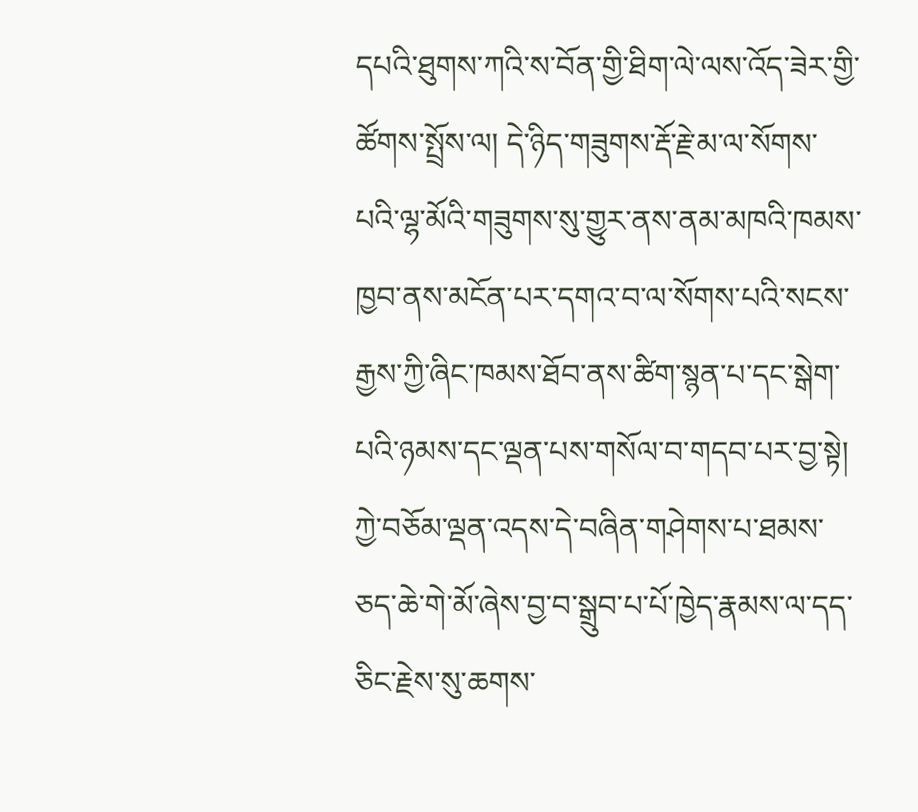དཔའི་ཐུགས་ཀའི་ས་བོན་གྱི་ཐིག་ལེ་ལས་འོད་ཟེར་གྱི་ཚོགས་སྤྲོས་ལ། དེ་ཉིད་གཟུགས་རྡོ་རྗེ་མ་ལ་སོགས་པའི་ལྷ་མོའི་གཟུགས་སུ་གྱུར་ནས་ནམ་མཁའི་ཁམས་ཁྱབ་ནས་མངོན་པར་དགའ་བ་ལ་སོགས་པའི་སངས་རྒྱས་ཀྱི་ཞིང་ཁམས་ཐོབ་ནས་ཚིག་སྙན་པ་དང་སྒེག་པའི་ཉམས་དང་ལྡན་པས་གསོལ་བ་གདབ་པར་བྱ་སྟེ།
ཀྱེ་བཅོམ་ལྡན་འདས་དེ་བཞིན་གཤེགས་པ་ཐམས་ཅད་ཆེ་གེ་མོ་ཞེས་བྱ་བ་སྒྲུབ་པ་པོ་ཁྱེད་རྣམས་ལ་དད་ཅིང་རྗེས་སུ་ཆགས་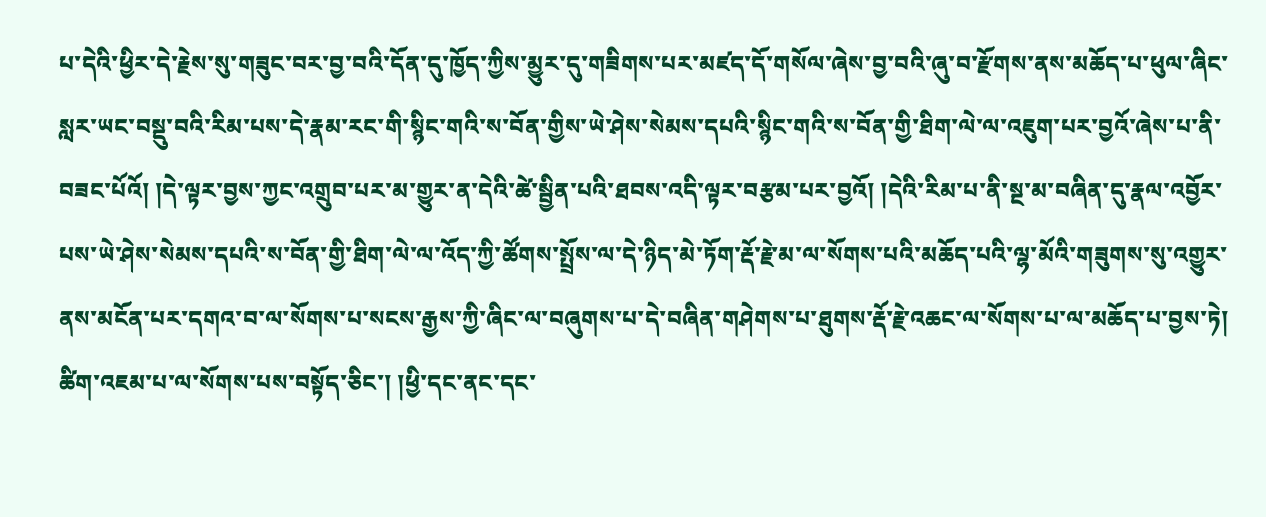པ་དེའི་ཕྱིར་དེ་རྗེས་སུ་གཟུང་བར་བྱ་བའི་དོན་དུ་ཁྱོད་ཀྱིས་མྱུར་དུ་གཟིགས་པར་མཛད་དོ་གསོལ་ཞེས་བྱ་བའི་ཞུ་བ་རྫོགས་ནས་མཆོད་པ་ཕུལ་ཞིང་སླར་ཡང་བསྡུ་བའི་རིམ་པས་དེ་རྣམ་རང་གི་སྙིང་གའི་ས་བོན་གྱིས་ཡེ་ཤེས་སེམས་དཔའི་སྙིང་གའི་ས་བོན་གྱི་ཐིག་ལེ་ལ་འཇུག་པར་བྱའོ་ཞེས་པ་ནི་བཟང་པོའོ། །དེ་ལྟར་བྱས་ཀྱང་འགྲུབ་པར་མ་གྱུར་ན་དེའི་ཚེ་སྦྱིན་པའི་ཐབས་འདི་ལྟར་བརྩམ་པར་བྱའོ། །དེའི་རིམ་པ་ནི་སྔ་མ་བཞིན་དུ་རྣལ་འབྱོར་པས་ཡེ་ཤེས་སེམས་དཔའི་ས་བོན་གྱི་ཐིག་ལེ་ལ་འོད་ཀྱི་ཚོགས་སྤྲོས་ལ་དེ་ཉིད་མེ་ཏོག་རྡོ་རྗེ་མ་ལ་སོགས་པའི་མཆོད་པའི་ལྷ་མོའི་གཟུགས་སུ་འགྱུར་ནས་མངོན་པར་དགའ་བ་ལ་སོགས་པ་སངས་རྒྱས་ཀྱི་ཞིང་ལ་བཞུགས་པ་དེ་བཞིན་གཤེགས་པ་ཐུགས་རྡོ་རྗེ་འཆང་ལ་སོགས་པ་ལ་མཆོད་པ་བྱས་ཏེ། ཚིག་འཇམ་པ་ལ་སོགས་པས་བསྟོད་ཅིང་། །ཕྱི་དང་ནང་དང་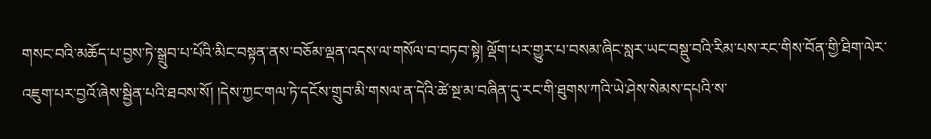གསང་བའི་མཆོད་པ་བྱས་ཏེ་སྒྲུབ་པ་པོའི་མིང་བསྟན་ནས་བཅོམ་ལྡན་འདས་ལ་གསོལ་བ་བཏབ་སྟེ། ལྡོག་པར་གྱུར་པ་བསམ་ཞིང་སླར་ཡང་བསྡུ་བའི་རིམ་པས་རང་གིས་བོན་གྱི་ཐིག་ལེར་འཇུག་པར་བྱའོ་ཞེས་སྦྱིན་པའི་ཐབས་སོ། །དེས་ཀྱང་གལ་ཏེ་དངོས་གྲུབ་མི་གསལ་ན་དེའི་ཚེ་སྔ་མ་བཞིན་དུ་རང་གི་ཐུགས་ཀའི་ཡེ་ཤེས་སེམས་དཔའི་ས་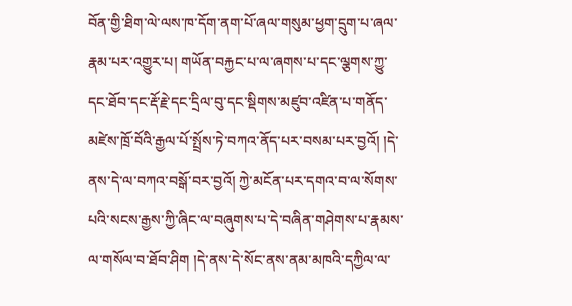བོན་གྱི་ཐིག་ལེ་ལས་ཁ་དོག་ནག་པོ་ཞལ་གསུམ་ཕྱག་དྲུག་པ་ཞལ་རྣམ་པར་འགྱུར་པ། གཡོན་བརྐྱང་པ་ལ་ཞགས་པ་དང་ལྕགས་ཀྱུ་དང་ཐོབ་དང་རྡོ་རྗེ་དང་དྲིལ་བུ་དང་སྡིགས་མཛུབ་འཛིན་པ་གནོད་མཛེས་ཁྲོ་བོའི་རྒྱལ་པོ་སྤྲོས་ཏེ་བཀའ་ནོད་པར་བསམ་པར་བྱའོ། །དེ་ནས་དེ་ལ་བཀའ་བསྒོ་བར་བྱའོ། ཀྱེ་མངོན་པར་དགའ་བ་ལ་སོགས་པའི་སངས་རྒྱས་ཀྱི་ཞིང་ལ་བཞུགས་པ་དེ་བཞིན་གཤེགས་པ་རྣམས་ལ་གསོལ་བ་ཐོབ་ཤིག །དེ་ནས་དེ་སོང་ནས་ནམ་མཁའི་དཀྱིལ་ལ་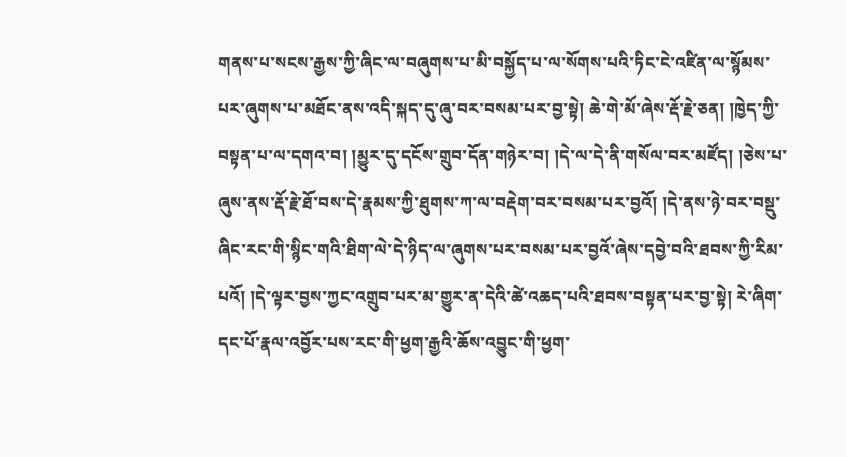གནས་པ་སངས་རྒྱས་ཀྱི་ཞིང་ལ་བཞུགས་པ་མི་བསྐྱོད་པ་ལ་སོགས་པའི་ཏིང་ངེ་འཛིན་ལ་སྙོམས་པར་ཞུགས་པ་མཐོང་ནས་འདི་སྐད་དུ་ཞུ་བར་བསམ་པར་བྱ་སྟེ། ཆེ་གེ་མོ་ཞེས་རྡོ་རྗེ་ཅན། །ཁྱེད་ཀྱི་
བསྟན་པ་ལ་དགའ་བ། །མྱུར་དུ་དངོས་གྲུབ་དོན་གཉེར་བ། །དེ་ལ་དེ་ནི་གསོལ་བར་མཛོད། །ཅེས་པ་ཞུས་ནས་རྡོ་རྗེ་ཐོ་བས་དེ་རྣམས་ཀྱི་ཐུགས་ཀ་ལ་བརྡེག་བར་བསམ་པར་བྱའོ། །དེ་ནས་ཉེ་བར་བསྡུ་ཞིང་རང་གི་སྙིང་གའི་ཐིག་ལེ་དེ་ཉིད་ལ་ཞུགས་པར་བསམ་པར་བྱའོ་ཞེས་དབྱེ་བའི་ཐབས་ཀྱི་རིམ་པའོ། །དེ་ལྟར་བྱས་ཀྱང་འགྲུབ་པར་མ་གྱུར་ན་དེའི་ཚེ་འཆད་པའི་ཐབས་བསྟན་པར་བྱ་སྟེ། རེ་ཞིག་དང་པོ་རྣལ་འབྱོར་པས་རང་གི་ཕྱག་རྒྱའི་ཆོས་འབྱུང་གི་ཕྱག་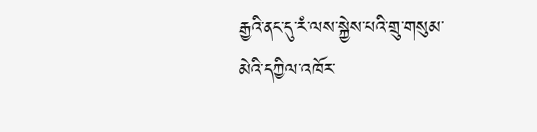རྒྱའི་ནང་དུ་རཾ་ལས་སྐྱེས་པའི་གྲུ་གསུམ་མེའི་དཀྱིལ་འཁོར་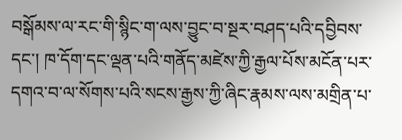བསྒོམས་ལ་རང་གི་སྙིང་ག་ལས་བྱུང་བ་སྔར་བཤད་པའི་དབྱིབས་དང་། ཁ་དོག་དང་ལྡན་པའི་གནོད་མཛེས་ཀྱི་རྒྱལ་པོས་མངོན་པར་དགའ་བ་ལ་སོགས་པའི་སངས་རྒྱས་ཀྱི་ཞིང་རྣམས་ལས་མགྲིན་པ་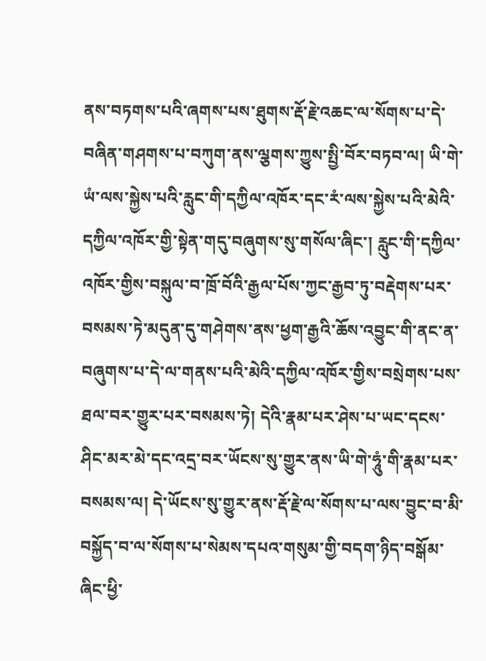ནས་བཏགས་པའི་ཞགས་པས་ཐུགས་རྡོ་རྗེ་འཆང་ལ་སོགས་པ་དེ་བཞིན་གཤགས་པ་བཀུག་ནས་ལྕགས་ཀྱུས་སྤྱི་བོར་བཏབ་ལ། ཡི་གེ་ཡཾ་ལས་སྐྱེས་པའི་རླུང་གི་དཀྱིལ་འཁོར་དང་རཾ་ལས་སྐྱེས་པའི་མེའི་དཀྱིལ་འཁོར་གྱི་སྟེན་གདུ་བཞུགས་སུ་གསོལ་ཞིང་། རླུང་གི་དཀྱིལ་འཁོར་གྱིས་བསྐུལ་བ་ཁྲོ་བོའི་རྒྱལ་པོས་ཀྱང་རྒྱབ་ཏུ་བརྡེགས་པར་བསམས་ཏེ་མདུན་དུ་གཤེགས་ནས་ཕྱག་རྒྱའི་ཆོས་འབྱུང་གི་ནང་ན་བཞུགས་པ་དེ་ལ་གནས་པའི་མེའི་དཀྱིལ་འཁོར་གྱིས་བསྲེགས་པས་ཐལ་བར་གྱུར་པར་བསམས་ཏེ། དེའི་རྣམ་པར་ཤེས་པ་ཡང་དངས་ཤིང་མར་མེ་དང་འདྲ་བར་ཡོངས་སུ་གྱུར་ནས་ཡི་གེ་ཧཱུཾ་གི་རྣམ་པར་བསམས་ལ། དེ་ཡོངས་སུ་གྱུར་ནས་རྡོ་རྗེ་ལ་སོགས་པ་ལས་བྱུང་བ་མི་བསྐྱོད་བ་ལ་སོགས་པ་སེམས་དཔའ་གསུམ་གྱི་བདག་ཉིད་བསྒོམ་ཞིང་ཕྱི་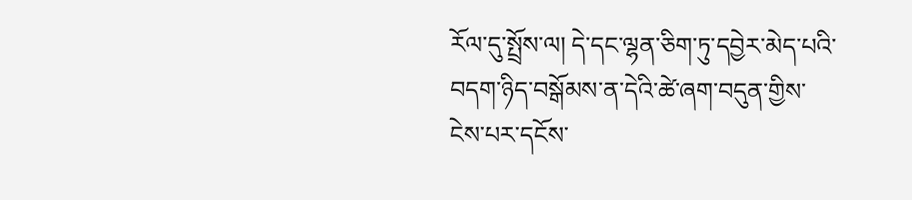རོལ་དུ་སྤྲོས་ལ། དེ་དང་ལྷན་ཅིག་ཏུ་དབྱེར་མེད་པའི་བདག་ཉིད་བསྒོམས་ན་དེའི་ཚེ་ཞག་བདུན་གྱིས་ངེས་པར་དངོས་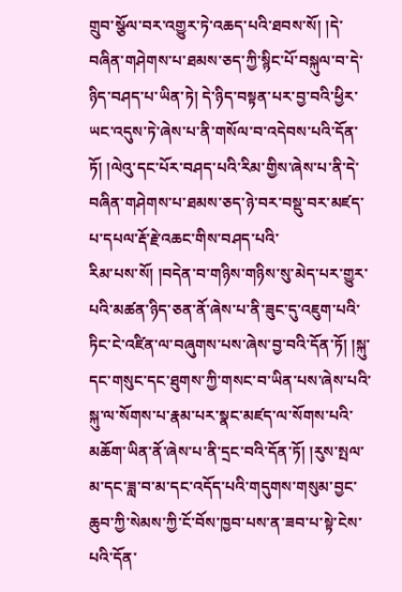གྲུབ་སྩོལ་བར་འགྱུར་ཏེ་འཆད་པའི་ཐབས་སོ། །དེ་བཞིན་གཤེགས་པ་ཐམས་ཅད་ཀྱི་སྙིང་པོ་བསྐུལ་བ་དེ་ཉིད་བཤད་པ་ཡིན་ཏེ། དེ་ཉིད་བསྟན་པར་བྱ་བའི་ཕྱིར་ཡང་འདུས་ཏེ་ཞེས་པ་ནི་གསོལ་བ་འདེབས་པའི་དོན་ཏོ། །ལེའུ་དང་པོར་བཤད་པའི་རིམ་གྱིས་ཞེས་པ་ནི་དེ་བཞིན་གཤེགས་པ་ཐམས་ཅད་ཉེ་བར་བསྡུ་བར་མཛད་པ་དཔལ་རྡོ་རྗེ་འཆང་གིས་བཤད་པའི་
རིམ་པས་སོ། །བདེན་བ་གཉིས་གཉིས་སུ་མེད་པར་གྱུར་པའི་མཚན་ཉིད་ཅན་ནོ་ཞེས་པ་ནི་ཟུང་དུ་འཇུག་པའི་ཏིང་ངེ་འཛིན་ལ་བཞུགས་པས་ཞེས་བྱ་བའི་དོན་ཏོ། །སྐུ་དང་གསུང་དང་ཐུགས་ཀྱི་གསང་བ་ཡིན་པས་ཞེས་པའི་སྐུ་ལ་སོགས་པ་རྣམ་པར་སྣང་མཛད་ལ་སོགས་པའི་མཆོག་ཡིན་ནོ་ཞེས་པ་ནི་དྲང་བའི་དོན་ཏོ། །རུས་སྤལ་མ་དང་ཟླ་བ་མ་དང་འདོད་པའི་གདུགས་གསུམ་བྱང་ཆུབ་ཀྱི་སེམས་ཀྱི་ངོ་བོས་ཁྱབ་པས་ན་ཟབ་པ་སྟེ་ངེས་པའི་དོན་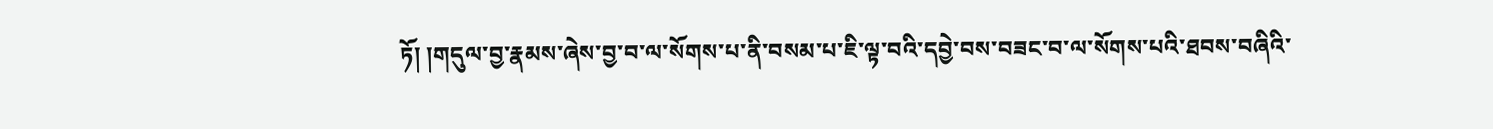ཏོ། །གདུལ་བྱ་རྣམས་ཞེས་བྱ་བ་ལ་སོགས་པ་ནི་བསམ་པ་ཇི་ལྟ་བའི་དབྱེ་བས་བཟང་བ་ལ་སོགས་པའི་ཐབས་བཞིའི་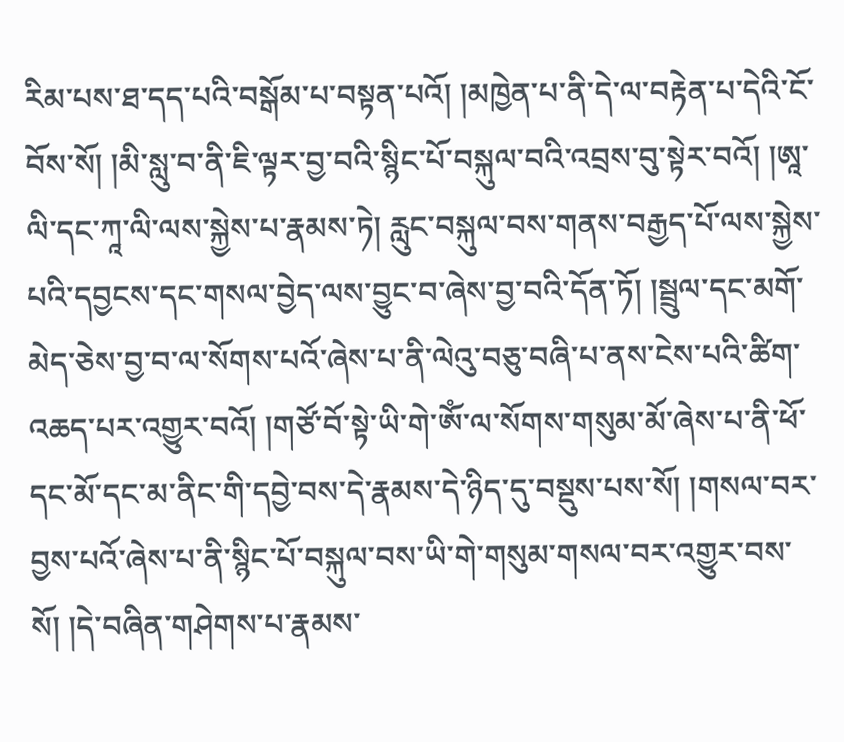རིམ་པས་ཐ་དད་པའི་བསྒོམ་པ་བསྟན་པའོ། །མཁྱེན་པ་ནི་དེ་ལ་བརྟེན་པ་དེའི་ངོ་བོས་སོ། །མི་སླུ་བ་ནི་ཇི་ལྟར་བྱ་བའི་སྙིང་པོ་བསྐུལ་བའི་འབྲས་བུ་སྟེར་བའོ། །ཨཱ་ལི་དང་ཀཱ་ལི་ལས་སྐྱེས་པ་རྣམས་ཏེ། རླུང་བསྐུལ་བས་གནས་བརྒྱད་པོ་ལས་སྐྱེས་པའི་དབྱངས་དང་གསལ་བྱེད་ལས་བྱུང་བ་ཞེས་བྱ་བའི་དོན་ཏོ། །སྦྲུལ་དང་མགོ་མེད་ཅེས་བྱ་བ་ལ་སོགས་པའོ་ཞེས་པ་ནི་ལེའུ་བཅུ་བཞི་པ་ནས་ངེས་པའི་ཚིག་འཆད་པར་འགྱུར་བའོ། །གཙོ་བོ་སྟེ་ཡི་གེ་ཨོཾ་ལ་སོགས་གསུམ་མོ་ཞེས་པ་ནི་ཕོ་དང་མོ་དང་མ་ནིང་གི་དབྱེ་བས་དེ་རྣམས་དེ་ཉིད་དུ་བསྡུས་པས་སོ། །གསལ་བར་བྱས་པའོ་ཞེས་པ་ནི་སྙིང་པོ་བསྐུལ་བས་ཡི་གེ་གསུམ་གསལ་བར་འགྱུར་བས་སོ། །དེ་བཞིན་གཤེགས་པ་རྣམས་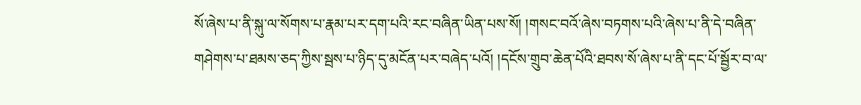སོ་ཞེས་པ་ནི་སྐུ་ལ་སོགས་པ་རྣམ་པར་དག་པའི་རང་བཞིན་ཡིན་པས་སོ། །གསང་བའོ་ཞེས་བཏགས་པའི་ཞེས་པ་ནི་དེ་བཞིན་གཤེགས་པ་ཐམས་ཅད་ཀྱིས་སྦས་པ་ཉིད་དུ་མངོན་པར་བཞེད་པའོ། །དངོས་གྲུབ་ཆེན་པོའི་ཐབས་སོ་ཞེས་པ་ནི་དང་པོ་སྦྱོར་བ་ལ་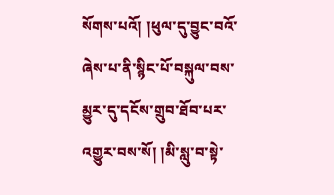སོགས་པའོ། །ཕུལ་དུ་བྱུང་བའོ་ཞེས་པ་ནི་སྙིང་པོ་བསྐུལ་བས་མྱུར་དུ་དངོས་གྲུབ་ཐོབ་པར་འགྱུར་བས་སོ། །མི་སླུ་བ་སྟེ་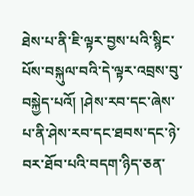ཐེས་པ་ནི་ཇི་ལྟར་བྱས་པའི་སྙིང་པོས་བསྐུལ་བའི་དེ་ལྟར་འབྲས་བུ་བསྐྱེད་པའོ། །ཤེས་རབ་དང་ཞེས་པ་ནི་ཤེས་རབ་དང་ཐབས་དང་ཉེ་བར་ཐོབ་པའི་བདག་ཉིད་ཅན་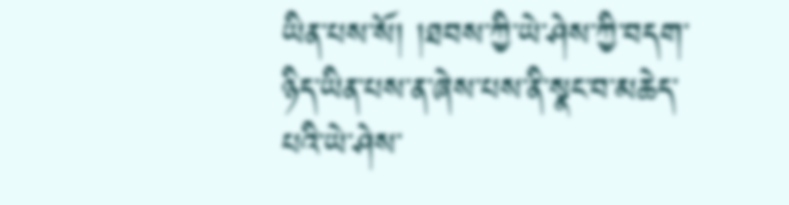ཡིན་པས་སོ། །ཐབས་ཀྱི་ཡེ་ཤེས་ཀྱི་བདག་ཉིད་ཡིན་པས་ན་ཞེས་པས་ནི་སྣང་བ་མཆེད་པའི་ཡེ་ཤེས་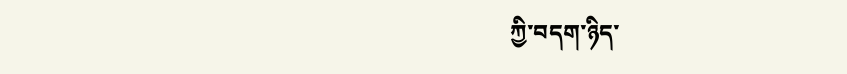ཀྱི་བདག་ཉིད་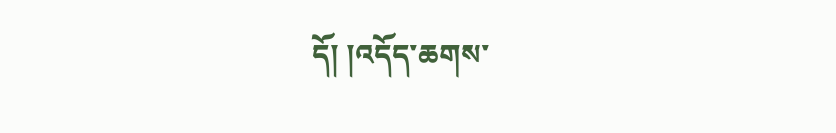དོ། །འདོད་ཆགས་